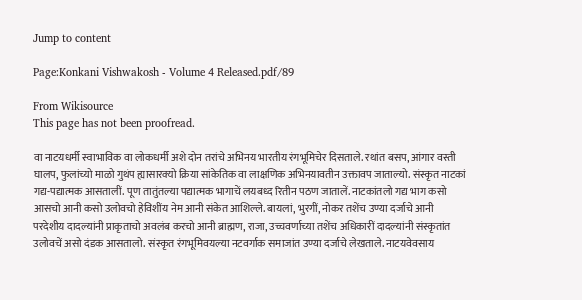Jump to content

Page:Konkani Vishwakosh - Volume 4 Released.pdf/89

From Wikisource
This page has not been proofread.

वा नाटयधर्मी स्वाभाविक वा लोकधर्मी अशे दोन तरांचे अभिनय भारतीय रंगभूमिचेर दिसताले. रथांत बसप, आंगार वस्ती घालप, फुलांच्यो माळो गुथंप ह्यासारक्यो क्रिया सांकेतिक वा लाक्षणिक अभिनयावतीन उक्तावप जाताल्यो. संस्कृत नाटकां गद्य-पद्यात्मक आसतालीं. पूण तातुंतल्या पद्यात्मक भागाचें लयबध्द रितीन पठण जातालें. नाटकांतलो गद्य भाग कसो आसचो आनी कसो उलोवचो हेविशींय नेम आनी संकेत आशिल्ले. बायलां, भुरगीं, नोकर तशेंच उण्या दर्जाचे आनी परदेशीय दादल्यांनी प्राकृताचो अवलंब करचो आनी ब्राह्मण, राजा, उच्चवर्णाच्या तशेंच अधिकारीं दादल्यांनी संस्कृतांत उलोवचें असो दंडक आसतालो. संस्कृत रंगभूमिवयल्या नटवर्गाक समाजांत उण्या दर्जाचे लेखताले. नाटयवेवसाय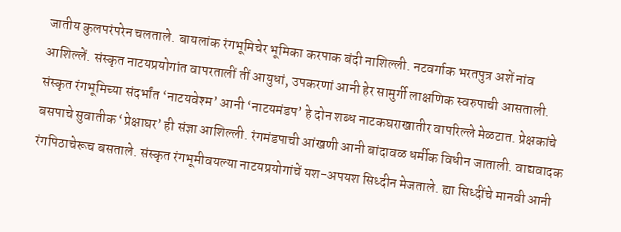जातीय कुलपरंपरेन चलताले. बायलांक रंगभूमिचेर भूमिका करपाक बंदी नाशिल्ली. नटवर्गाक भरतपुत्र अशें नांव आशिल्लें. संस्कृत नाटयप्रयोगांत वापरतालीं तीं आयुधां, उपकरणां आनी हेर सामुर्गी लाक्षणिक स्वरुपाची आसताली. संस्कृत रंगभूमिच्या संदर्भांत ‘नाटयवेश्म’ आनी ‘नाटयमंडप’ हे दोन शब्ध नाटकघराखातीर वापरिल्ले मेळटात. प्रेक्षकांचे बसपाचे सुवातीक ‘प्रेक्षाघर’ ही संज्ञा आशिल्ली. रंगमंडपाची आंखणी आनी बांदावळ धर्मीक विधीन जाताली. वाद्यवादक रंगपिठाचेरूच बसताले. संस्कृत रंगभूमीवयल्या नाटयप्रयोगांचें यश-अपयश सिध्दीन मेजताले. ह्या सिध्दींचे मानवी आनी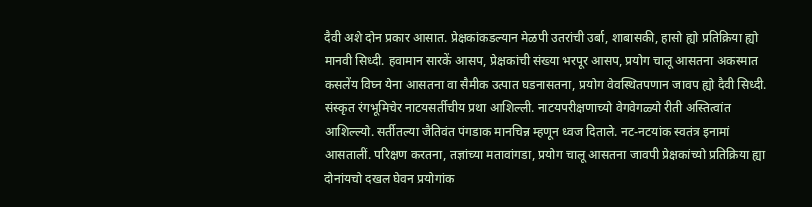दैवी अशे दोन प्रकार आसात. प्रेक्षकांकडल्यान मेळपी उतरांची उर्बा, शाबासकी, हासो ह्यो प्रतिक्रिया ह्यो मानवी सिध्दी. हवामान सारकें आसप, प्रेक्षकांची संख्या भरपूर आसप, प्रयोग चालू आसतना अकस्मात कसलेंय विघ्न येना आसतना वा सैमीक उत्पात घडनासतना, प्रयोग वेवस्थितपणान जावप ह्यो दैवी सिध्दी. संस्कृत रंगभूमिचेर नाटयसर्तीचीय प्रथा आशिल्ली. नाटयपरीक्षणाच्यो वेगवेगळ्यो रीती अस्तित्वांत आशिल्ल्यो. सर्तीतल्या जैतिवंत पंगडाक मानचिन्न म्हणून ध्वज दिताले. नट-नटयांक स्वतंत्र इनामां आसतालीं. परिक्षण करतना, तज्ञांच्या मतावांगडा, प्रयोग चालू आसतना जावपी प्रेक्षकांच्यो प्रतिक्रिया ह्या दोनांयचो दखल घेवन प्रयोगांक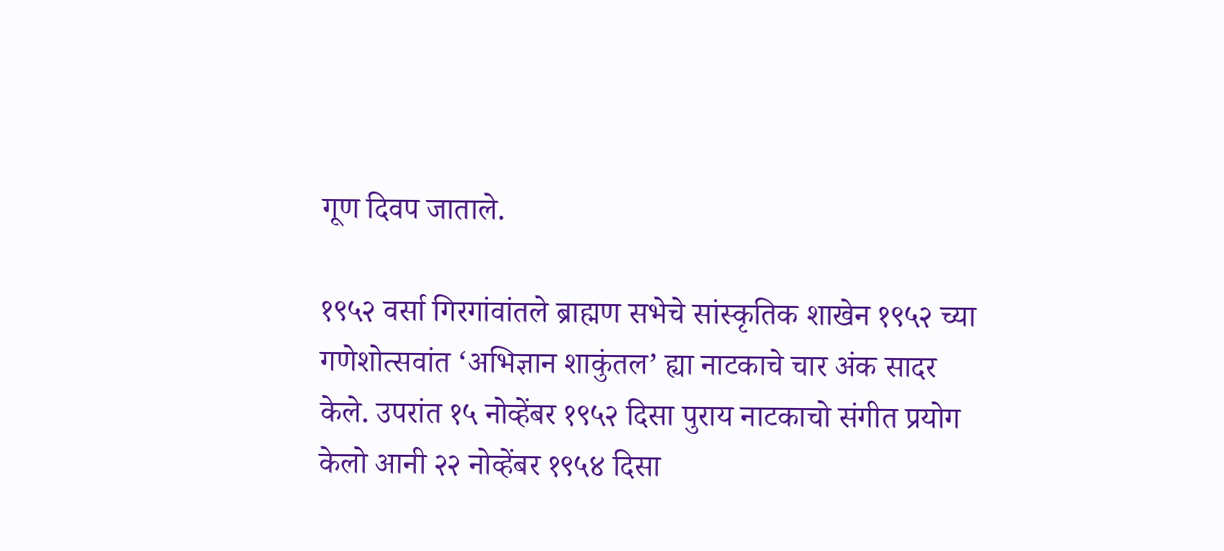गूण दिवप जाताले.

१९५२ वर्सा गिरगांवांतले ब्राह्मण सभेचे सांस्कृतिक शाखेन १९५२ च्या गणेशोत्सवांत ‘अभिज्ञान शाकुंतल’ ह्या नाटकाचे चार अंक सादर केले. उपरांत १५ नोव्हेंबर १९५२ दिसा पुराय नाटकाचो संगीत प्रयोग केलो आनी २२ नोव्हेंबर १९५४ दिसा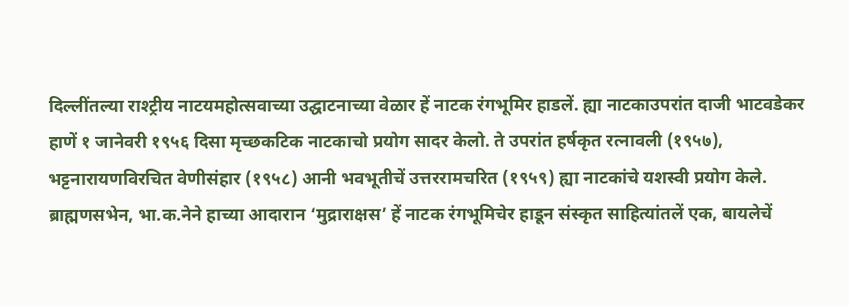दिल्लींतल्या राश्ट्रीय नाटयमहोत्सवाच्या उद्घाटनाच्या वेळार हें नाटक रंगभूमिर हाडलें. ह्या नाटकाउपरांत दाजी भाटवडेकर हाणें १ जानेवरी १९५६ दिसा मृच्छकटिक नाटकाचो प्रयोग सादर केलो. ते उपरांत हर्षकृत रत्नावली (१९५७), भट्टनारायणविरचित वेणीसंहार (१९५८) आनी भवभूतीचें उत्तररामचरित (१९५९) ह्या नाटकांचे यशस्वी प्रयोग केले. ब्राह्मणसभेन, भा.क.नेने हाच्या आदारान ‘मुद्राराक्षस’ हें नाटक रंगभूमिचेर हाडून संस्कृत साहित्यांतलें एक, बायलेचें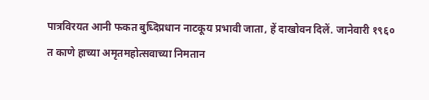पात्रविरयत आनी फकत बुध्दिप्रधान नाटकूय प्रभावी जाता, हें दाखोवन दिलें. जानेवारी १९६० त काणे हाच्या अमृतमहोत्सवाच्या निमतान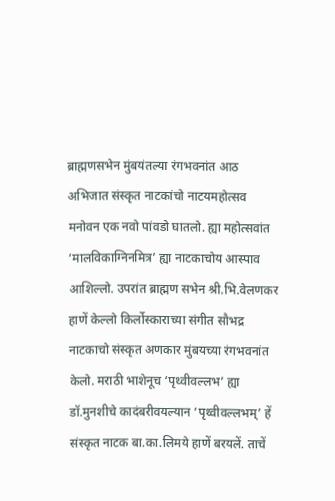ब्राह्मणसभेन मुंबयंतल्या रंगभवनांत आठ अभिजात संस्कृत नाटकांचो नाटयमहोत्सव मनोवन एक नवो पांवडो घातलो. ह्या महोत्सवांत ‘मालविकाग्निनमित्र’ ह्या नाटकाचोय आस्पाव आशिल्लो. उपरांत ब्राह्मण सभेन श्री.भि.वेलणकर हाणें केल्लो किर्लोस्काराच्या संगीत सौभद्र नाटकाचो संस्कृत अणकार मुंबयच्या रंगभवनांत केलो. मराठी भाशेनूच ‘पृथ्वीवल्लभ’ ह्या डॉ.मुनशीचे कादंबरीवयल्यान ‘पृथ्वीवल्लभम्’ हें संस्कृत नाटक बा.का.लिमये हाणें बरयलें. ताचें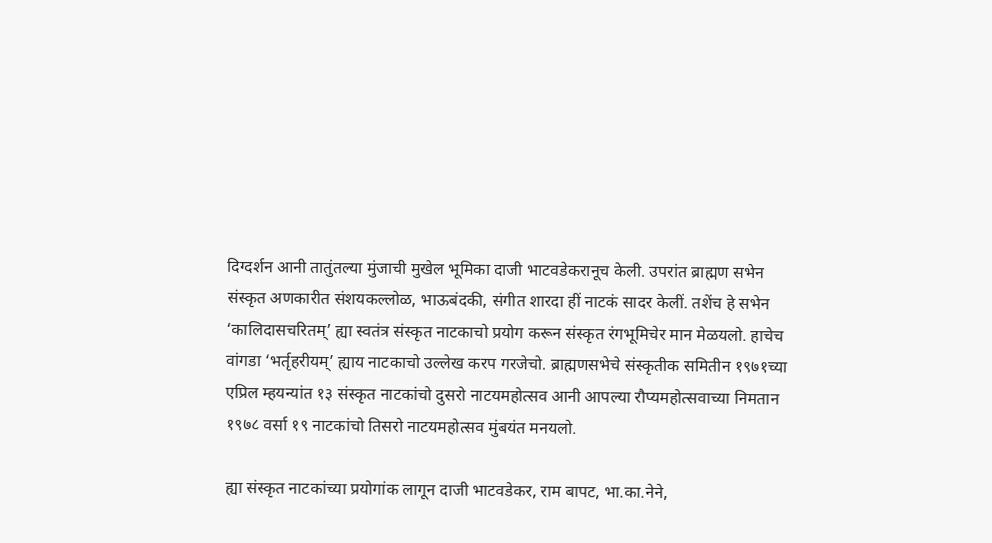दिग्दर्शन आनी तातुंतल्या मुंजाची मुखेल भूमिका दाजी भाटवडेकरानूच केली. उपरांत ब्राह्मण सभेन संस्कृत अणकारीत संशयकल्लोळ, भाऊबंदकी, संगीत शारदा हीं नाटकं सादर केलीं. तशेंच हे सभेन ‘कालिदासचरितम्’ ह्या स्वतंत्र संस्कृत नाटकाचो प्रयोग करून संस्कृत रंगभूमिचेर मान मेळयलो. हाचेच वांगडा ‘भर्तृहरीयम्’ ह्याय नाटकाचो उल्लेख करप गरजेचो. ब्राह्मणसभेचे संस्कृतीक समितीन १९७१च्या एप्रिल म्हयन्यांत १३ संस्कृत नाटकांचो दुसरो नाटयमहोत्सव आनी आपल्या रौप्यमहोत्सवाच्या निमतान १९७८ वर्सा १९ नाटकांचो तिसरो नाटयमहोत्सव मुंबयंत मनयलो.

ह्या संस्कृत नाटकांच्या प्रयोगांक लागून दाजी भाटवडेकर, राम बापट, भा.का.नेने,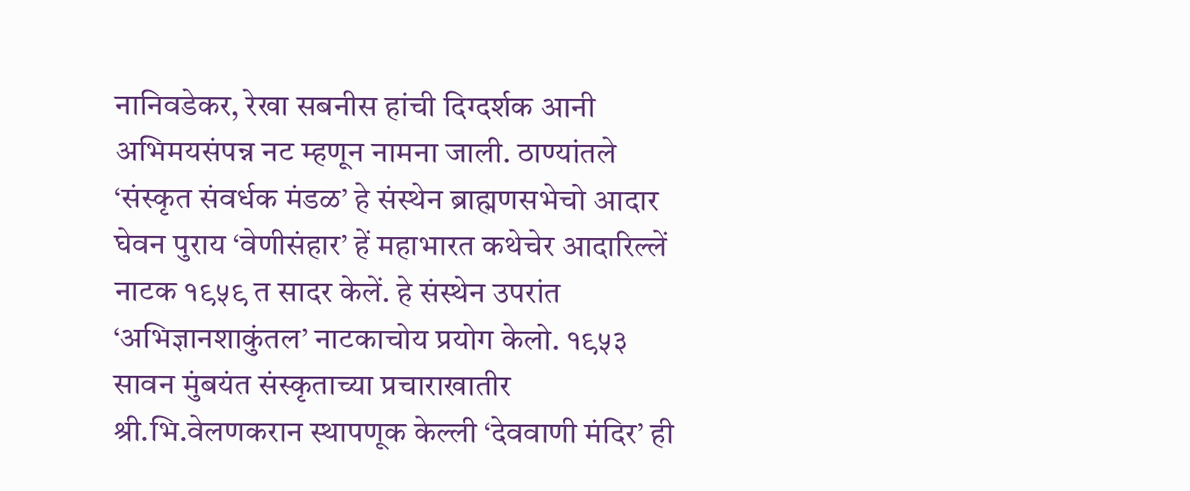नानिवडेकर, रेखा सबनीस हांची दिग्दर्शक आनी अभिमयसंपन्न नट म्हणून नामना जाली. ठाण्यांतले ‘संस्कृत संवर्धक मंडळ’ हे संस्थेन ब्राह्मणसभेचो आदार घेवन पुराय ‘वेणीसंहार’ हें महाभारत कथेचेर आदारिल्लें नाटक १९५९ त सादर केलें. हे संस्थेन उपरांत ‘अभिज्ञानशाकुंतल’ नाटकाचोय प्रयोग केलो. १९५३ सावन मुंबयंत संस्कृताच्या प्रचाराखातीर श्री.भि.वेलणकरान स्थापणूक केल्ली ‘देववाणी मंदिर’ ही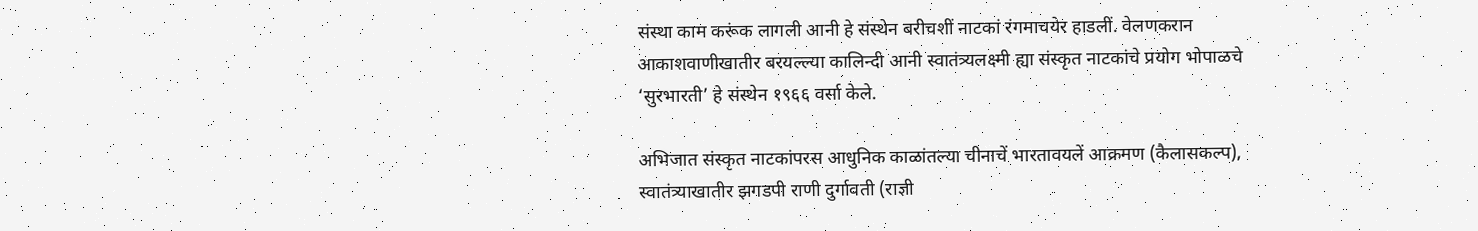संस्था काम करूंक लागली आनी हे संस्थेन बरीचशीं नाटकां रंगमाचयेर हाडलीं. वेलणकरान आकाशवाणीखातीर बरयल्ल्या कालिन्दी आनी स्वातंत्र्यलक्ष्मी ह्या संस्कृत नाटकांचे प्रयोग भोपाळचे ‘सुरभारती’ हे संस्थेन १९६६ वर्सा केले.

अभिजात संस्कृत नाटकांपरस आधुनिक काळांतल्या चीनाचें भारतावयलें आक्रमण (कैलासकल्प), स्वातंत्र्याखातीर झगडपी राणी दुर्गावती (राज्ञी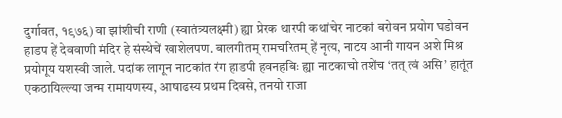दुर्गावत, १९७६) वा झांशीची राणी (स्वातंत्र्यलक्ष्मी) ह्या प्रेरक थारपी कथांचेर नाटकां बरोवन प्रयोग घडोवन हाडप हें देववाणी मंदिर हे संस्थेचें खाशेलपण. बालगीतम् रामचरितम् हें नृत्य, नाटय आनी गायन अशे मिश्र प्रयोगूय यशस्वी जाले. पदांक लागून नाटकांत रंग हाडपी हवनहबिः ह्या नाटकाचो तशेंच ‘तत् त्वं असि’ हातूंत एकठायिल्ल्या जन्म रामायणस्य, आषाढस्य प्रथम दिवसे, तनयो राजा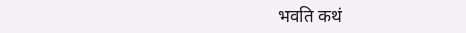भवति कथं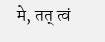मे, तत् त्वं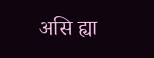असि ह्या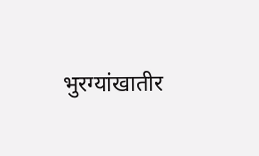भुरग्यांखातीर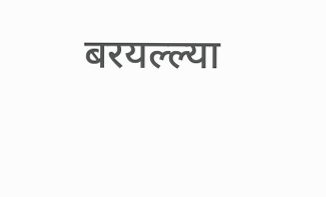बरयल्ल्या